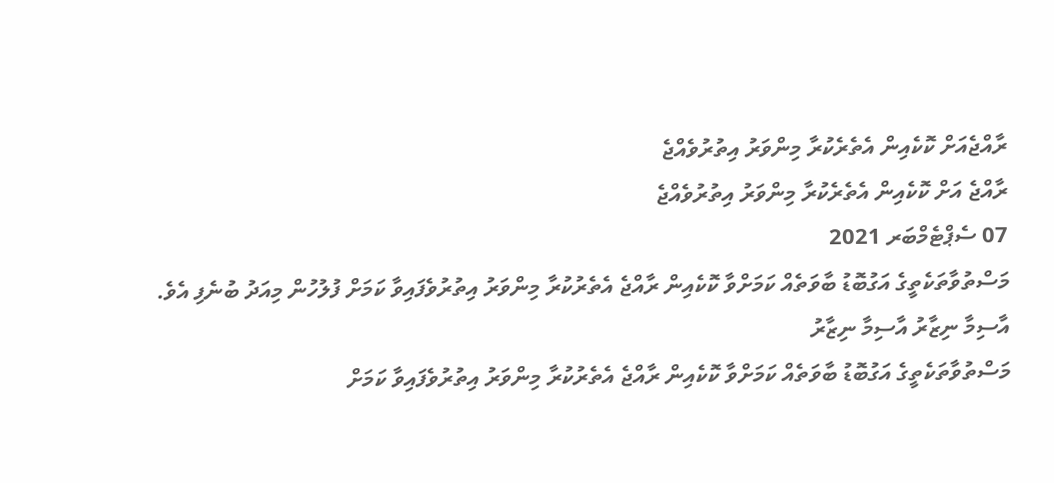ރާއްޖެއަށް ކޮކެއިން އެތެރެކުރާ މިންވަރު އިތުރުވެއްޖެ
ރާއްޖެ އަށް ކޮކެއިން އެތެރެކުރާ މިންވަރު އިތުރުވެއްޖެ
07 ސެޕްޓެމްބަރ 2021
މަސްތުވާތަކެތީގެ އަގުބޮޑު ބާވަތެއް ކަމަށްވާ ކޮކެއިން ރާއްޖެ އެތެރުކުރާ މިންވަރު އިތުރުވެފައިވާ ކަމަށް ފުލުހުން މިއަދު ބުނެފި އެވެ.
އާސިމާ ނިޒާރު އާސިމާ ނިޒާރު
މަސްތުވާތަކެތީގެ އަގުބޮޑު ބާވަތެއް ކަމަށްވާ ކޮކެއިން ރާއްޖެ އެތެރުކުރާ މިންވަރު އިތުރުވެފައިވާ ކަމަށް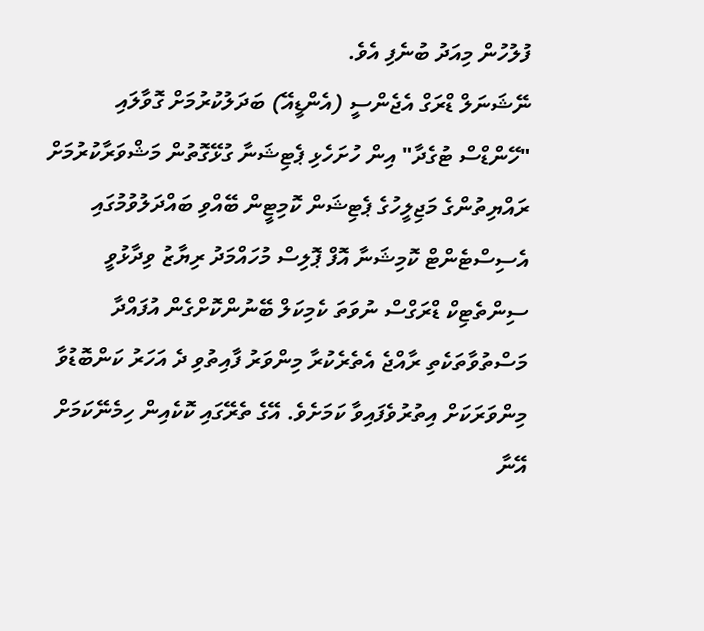ފުލުހުން މިއަދު ބުނެފި އެވެ.
ނޭޝަނަލް ޑްރަގް އެޖެންސީ (އެންޑީއޭ) ބަދަލުކުރުމަށް ގޮވާލައި "ހޭންޑްސް ޓުގެދާ" އިން ހުށަހެޅި ޕެޓިޝަނާ ގުޅޭގޮތުން މަޝްވަރާކުރުމަށް ރައްޔިތުންގެ މަޖިލީހުގެ ޕެޓިޝަން ކޮމިޓީން ބޭއްވި ބައްދަލުވުމުގައި އެސިސްޓެންޓް ކޮމިޝަނާ އޮފް ޕޮލިސް މުހައްމަދު ރިޔާޒު ވިދާޅުވީ ސިންތެޓިކް ޑްރަގްސް ނުވަތަ ކެމިކަލް ބޭނުންކޮށްގެން އުފައްދާ މަސްތުވާތަކެތި ރާއްޖެ އެތެރެކުރާ މިންވަރު ފާއިތުވި ދެ އަހަރު ކަންބޮޑުވާ މިންވަރަކަށް އިތުރުވެފައިވާ ކަމަށެވެ. އޭގެ ތެރޭގައި ކޮކެއިން ހިމެނޭކަމަށް އޭނާ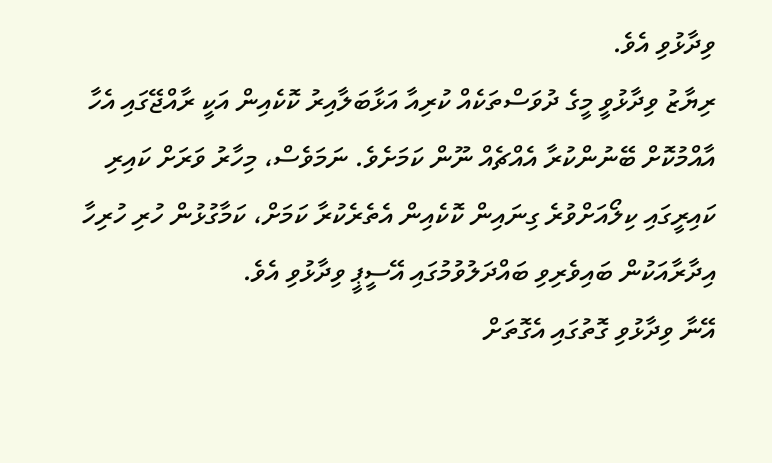ވިދާޅުވި އެވެ.
ރިޔާޒު ވިދާޅުވީ މީގެ ދުވަސްތަކެއް ކުރިއާ އަޅާބަލާއިރު ކޮކެއިން އަކީ ރާއްޖޭގައި އެހާ އާއްމުކޮށް ބޭނުންކުރާ އެއްޗެއް ނޫން ކަމަށެވެ. ނަމަވެސް، މިހާރު ވަރަށް ކައިރި ކައިރީގައި ކިލޯއަށްވުރެ ގިނައިން ކޮކެއިން އެތެރެކުރާ ކަމަށް، ކަމާގުޅުން ހުރި ހުރިހާ އިދާރާއަކުން ބައިވެރިވި ބައްދަލުވުމުގައި އޭސީޕީ ވިދާޅުވި އެވެ.
އޭނާ ވިދާޅުވި ގޮތުގައި އެގޮތަށް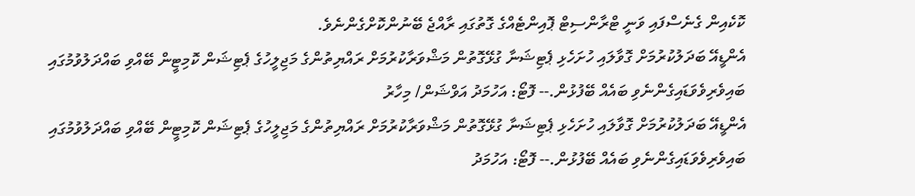ކޮކެއިން ގެނެސްފައި ވަނީ ޓްރާންސިޓް ޕޮއިންޓެއްގެ ގޮތުގައި ރާއްޖެ ބޭނުންކޮށްގެންނެވެ.
އެންޑީއޭ ބަދަލުކުރުމަށް ގޮވާލައި ހުށަހެޅި ޕެޓިޝަނާ ގުޅޭގޮތުން މަޝްވަރާކުރުމަށް ރައްޔިތުންގެ މަޖިލީހުގެ ޕެޓިޝަން ކޮމިޓީން ބޭއްވި ބައްދަލުވުމުގައި ބައިވެރިވެވަޑައިގެންނެވި ބައެއް ބޭފުޅުން.-- ފޮޓޯ: އަހުމަދު އަވްޝަން/ މިހާރު
އެންޑީއޭ ބަދަލުކުރުމަށް ގޮވާލައި ހުށަހެޅި ޕެޓިޝަނާ ގުޅޭގޮތުން މަޝްވަރާކުރުމަށް ރައްޔިތުންގެ މަޖިލީހުގެ ޕެޓިޝަން ކޮމިޓީން ބޭއްވި ބައްދަލުވުމުގައި ބައިވެރިވެވަޑައިގެންނެވި ބައެއް ބޭފުޅުން.-- ފޮޓޯ: އަހުމަދު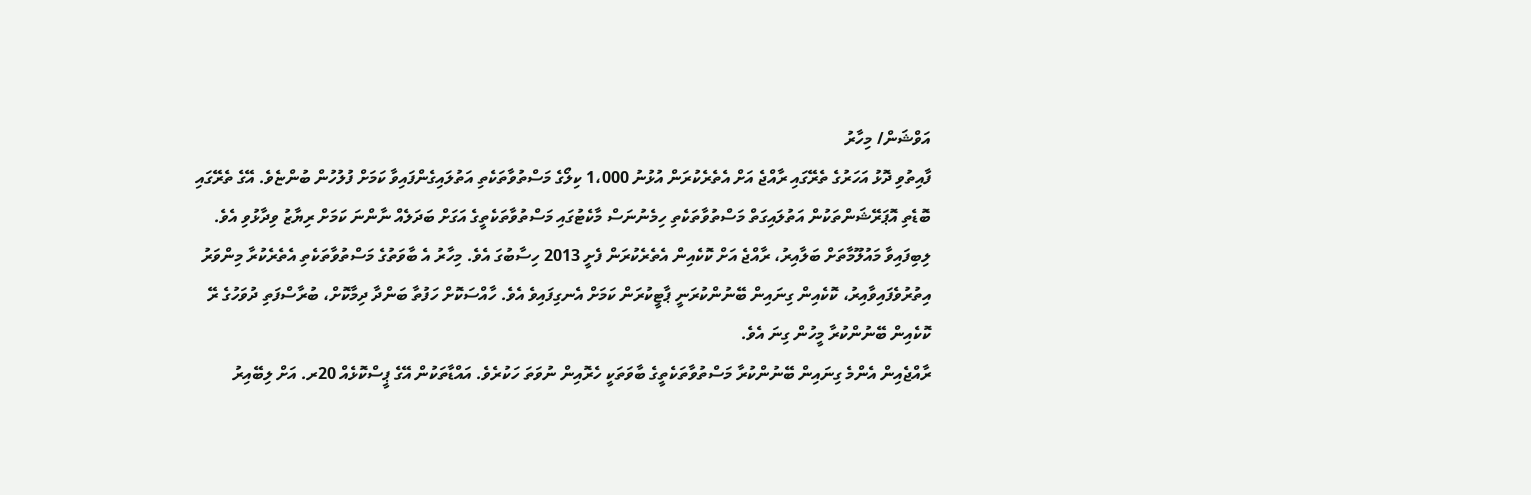އަވްޝަން/ މިހާރު
ފާއިތުވި ދޮޅު އަހަރުގެ ތެރޭގައި ރާއްޖެ އަށް އެތެރެކުރަން އުޅުނު 1،000 ކިލޯގެ މަސްތުވާތަކެތި އަތުލައިގެންފައިވާ ކަމަށް ފުލުހުން ބުންޏެވެ. އޭގެ ތެރޭގައި ބޮޑެތި އޮޕަރޭޝަންތަކުން އަތުލައިގަތް މަސްތުވާތަކެތި ހިމެނުނަސް މާކެޓުގައި މަސްތުވާތަކެތީގެ އަގަށް ބަދަލެއް ނާންނަ ކަމަށް ރިޔާޒު ވިދާޅުވި އެވެ.
ލިބިފައިވާ މައުލޫމާތަށް ބަލާއިރު، ރާއްޖެ އަށް ކޮކެއިން އެތެރެކުރަން ފެށީ 2013 ހިސާބުގަ އެވެ. މިހާރު އެ ބާވަތުގެ މަސްތުވާތަކެތި އެތެރެކުރާ މިންވަރު އިތުރުވެފައިވާއިރު، ކޮކެއިން ގިނައިން ބޭނުންކުރަނީ ޕާޓީކުރަން ކަމަށް އެނގިފައިވެ އެވެ. ހާއްސަކޮށް ހަފުތާ ބަންދާ ދިމާކޮށް، ބުރާސްފަތި ދުވަހުގެ ރޭ ކޮކެއިން ބޭނުންކުރާ މީހުން ގިނަ އެވެ.
ރާއްޖެއިން އެންމެ ގިނައިން ބޭނުންކުރާ މަސްތުވާތަކެތީގެ ބާވަތަކީ ހެރޮއިން ނުވަތަ ހަކުރެވެ. އައްޑާތަކުން އޭގެ ޕީސްކޮޅެއް 20ރ. އަށް ލިބޭއިރު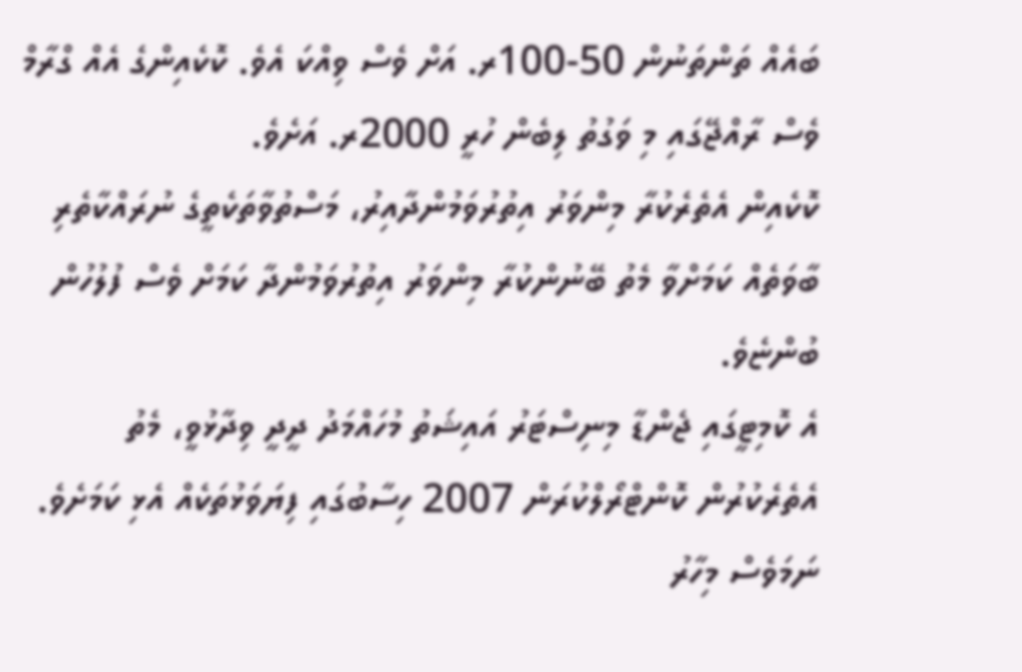ބައެއް ތަންތަނުން 50-100ރ. އަށް ވެސް ވިއްކަ އެވެ. ކޮކެއިންގެ އެއް ގްރާމް ވެސް ރާއްޖޭގައި މި ވަގުތު ލިބެން ހުރީ 2000ރ. އަށެވެ.
ކޮކެއިން އެތެރެކުރާ މިންވަރު އިތުރުވަމުންދާއިރު، މަސްތުވާތަކެތީގެ ނުރައްކާތެރި ބާވަތެއް ކަމަށްވާ މެތު ބޭނުންކުރާ މިންވަރު އިތުރުވަމުންދާ ކަމަށް ވެސް ފުލުހުން ބުންޏެވެ.
އެ ކޮމިޓީގައި ޖެންޑާ މިނިސްޓަރު އައިޝަތު މުހައްމަދު ދީދީ ވިދާޅުވީ، މެތު އެތެރެކުރުން ކޮންޓްރޯލްކުރަން 2007 ހިސާބުގައި ފިޔަވަޅުތަކެއް އެޅި ކަމަށެވެ. ނަމަވެސް މިހާރު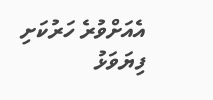އެއަށްވުރެ ހަރުކަށި ފިޔަވަޅު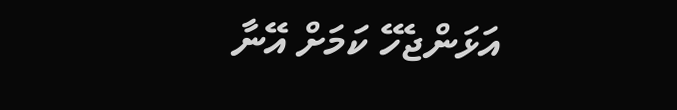އަޅަންޖެހޭ ކަމަށް އޭނާ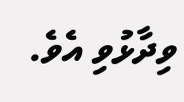ވިދާޅުވި އެވެ.